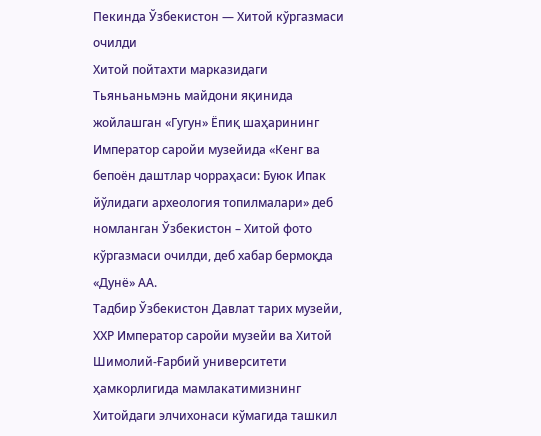Пекинда Ўзбекистон — Хитой кўргазмаси очилди
Хитой пойтахти марказидаги Тьяньаньмэнь майдони яқинида жойлашган «Гугун» Ёпиқ шаҳарининг Император саройи музейида «Кенг ва бепоён даштлар чорраҳаси: Буюк Ипак йўлидаги археология топилмалари» деб номланган Ўзбекистон – Хитой фото кўргазмаси очилди, деб хабар бермоқда «Дунё» АА.
Тадбир Ўзбекистон Давлат тарих музейи, ХХР Император саройи музейи ва Хитой Шимолий-Ғарбий университети ҳамкорлигида мамлакатимизнинг Хитойдаги элчихонаси кўмагида ташкил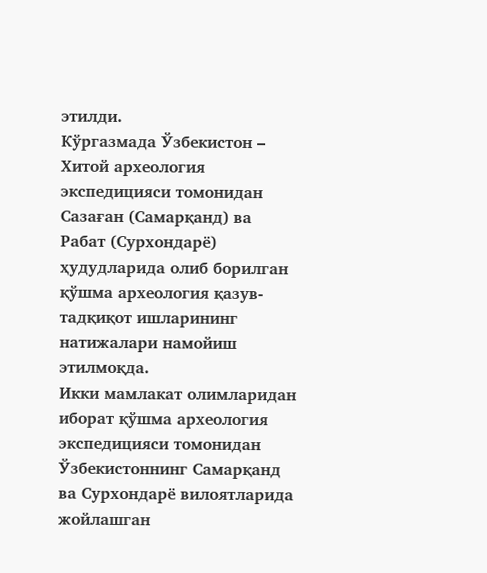этилди.
Кўргазмада Ўзбекистон – Хитой археология экспедицияси томонидан Сазаған (Самарқанд) ва Рабат (Сурхондарё) ҳудудларида олиб борилган қўшма археология қазув-тадқиқот ишларининг натижалари намойиш этилмоқда.
Икки мамлакат олимларидан иборат қўшма археология экспедицияси томонидан Ўзбекистоннинг Самарқанд ва Сурхондарё вилоятларида жойлашган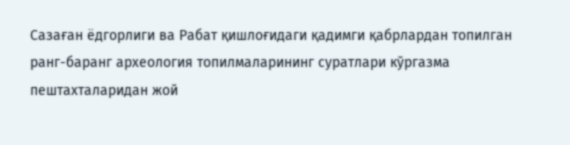Сазаған ёдгорлиги ва Рабат қишлоғидаги қадимги қабрлардан топилган ранг-баранг археология топилмаларининг суратлари кўргазма пештахталаридан жой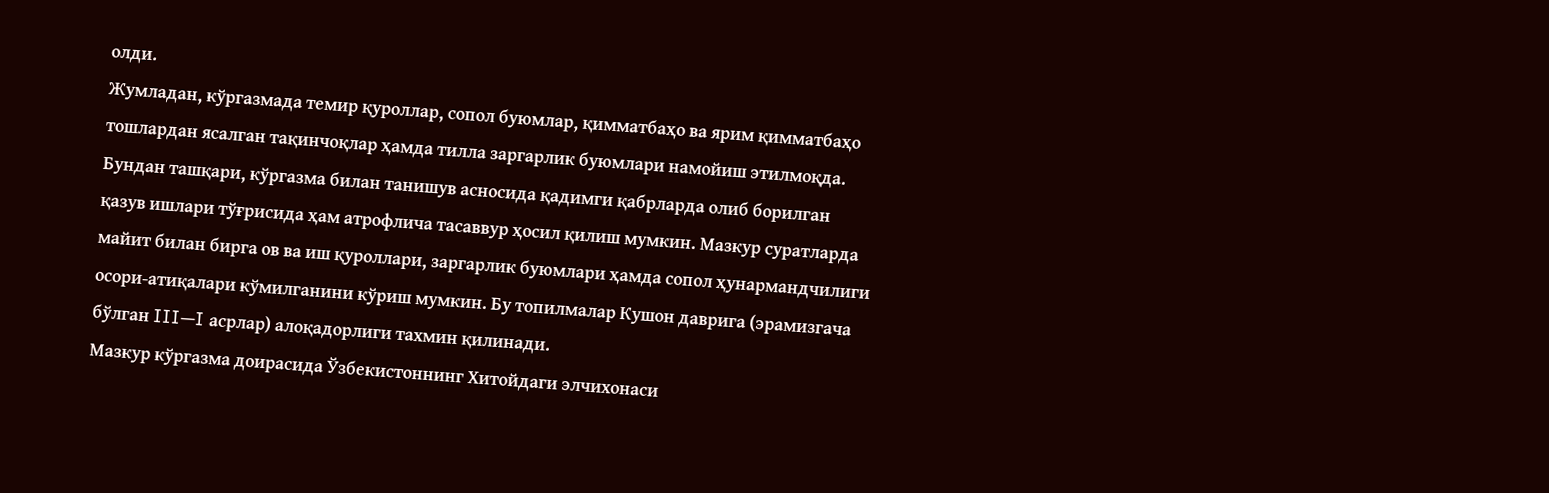олди.
Жумладан, кўргазмада темир қуроллар, сопол буюмлар, қимматбаҳо ва ярим қимматбаҳо тошлардан ясалган тақинчоқлар ҳамда тилла заргарлик буюмлари намойиш этилмоқда. Бундан ташқари, кўргазма билан танишув асносида қадимги қабрларда олиб борилган қазув ишлари тўғрисида ҳам атрофлича тасаввур ҳосил қилиш мумкин. Мазкур суратларда майит билан бирга ов ва иш қуроллари, заргарлик буюмлари ҳамда сопол ҳунармандчилиги осори-атиқалари кўмилганини кўриш мумкин. Бу топилмалар Кушон даврига (эрамизгача бўлган III—I асрлар) алоқадорлиги тахмин қилинади.
Мазкур кўргазма доирасида Ўзбекистоннинг Хитойдаги элчихонаси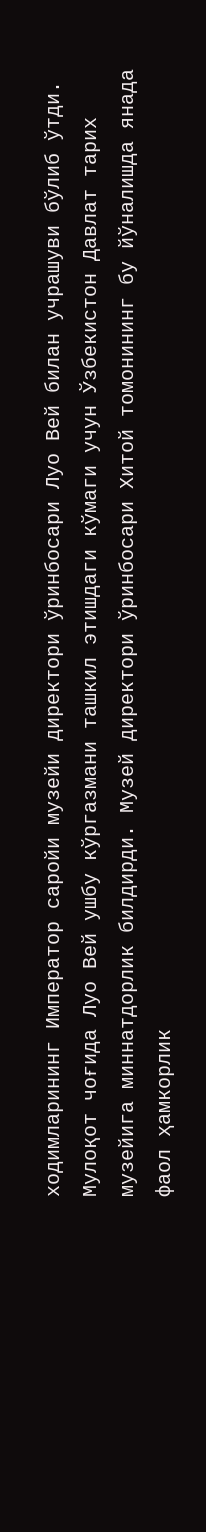ходимларининг Император саройи музейи директори ўринбосари Луо Вей билан учрашуви бўлиб ўтди.
Мулоқот чоғида Луо Вей ушбу кўргазмани ташкил этишдаги кўмаги учун Ўзбекистон Давлат тарих музейига миннатдорлик билдирди. Музей директори ўринбосари Хитой томонининг бу йўналишда янада фаол ҳамкорлик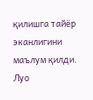қилишга тайёр эканлигини маълум қилди.
Луо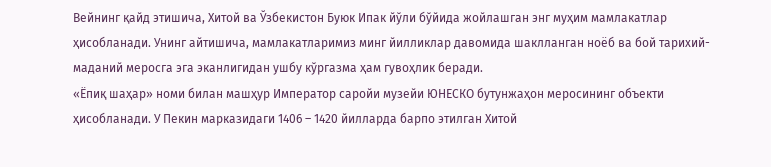Вейнинг қайд этишича, Хитой ва Ўзбекистон Буюк Ипак йўли бўйида жойлашган энг муҳим мамлакатлар ҳисобланади. Унинг айтишича, мамлакатларимиз минг йилликлар давомида шаклланган ноёб ва бой тарихий-маданий меросга эга эканлигидан ушбу кўргазма ҳам гувоҳлик беради.
«Ёпиқ шаҳар» номи билан машҳур Император саройи музейи ЮНEСКО бутунжаҳон меросининг объекти ҳисобланади. У Пекин марказидаги 1406 – 1420 йилларда барпо этилган Хитой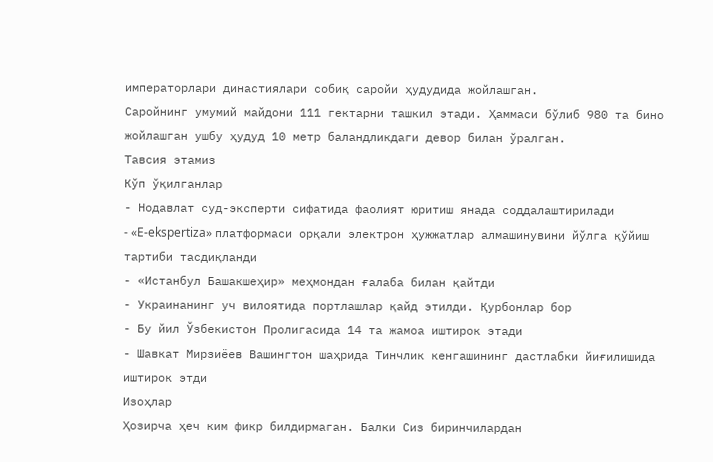императорлари династиялари собиқ саройи ҳудудида жойлашган.
Саройнинг умумий майдони 111 гектарни ташкил этади. Ҳаммаси бўлиб 980 та бино жойлашган ушбу ҳудуд 10 метр баландликдаги девор билан ўралган.
Тавсия этамиз
Кўп ўқилганлар
- Нодавлат суд-эксперти сифатида фаолият юритиш янада соддалаштирилади
- «E-ekspertiza» платформаси орқали электрон ҳужжатлар алмашинувини йўлга қўйиш тартиби тасдиқланди
- «Истанбул Башакшеҳир» меҳмондан ғалаба билан қайтди
- Украинанинг уч вилоятида портлашлар қайд этилди. Қурбонлар бор
- Бу йил Ўзбекистон Пролигасида 14 та жамоа иштирок этади
- Шавкат Мирзиёев Вашингтон шаҳрида Тинчлик кенгашининг дастлабки йиғилишида иштирок этди
Изоҳлар
Ҳозирча ҳеч ким фикр билдирмаган. Балки Сиз биринчилардан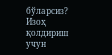бўларсиз?
Изоҳ қолдириш учун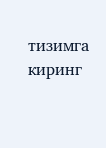тизимга киринг